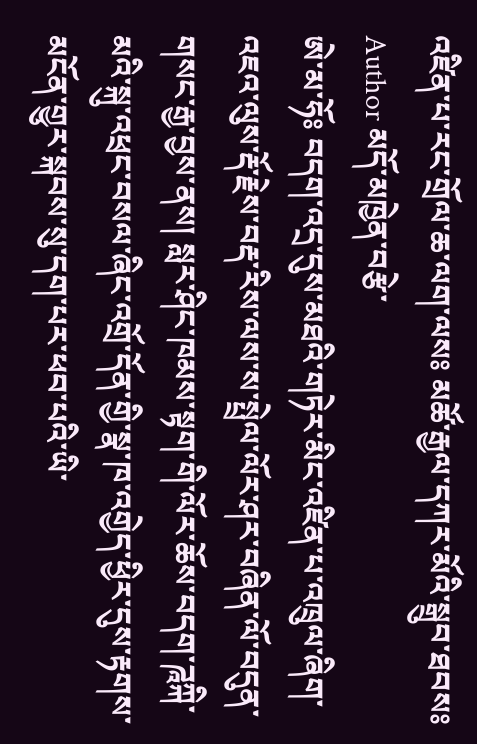འཛིན་པ་རང་གྲོལ་ཆ་ལག་ལསཿ མཚོ་རྒྱལ་དཀར་མོའི་སྒྲུབ་ཐབསཿ
Author མདོ་མཁྱེན་བརྩེ་
ཨེ་མ་ཧོཿ བདག་འདྲ་དུས་མཐའི་གཏེར་མིང་འཛིན་པ་འཁྲུལ་ཞིག་འཇའ་ལུས་རྡོ་རྗེས་བརྡ་རིས་ལས་ས་སྤྲེལ་ལོར་ཤར་བཞིན་ལོ་བདུན་གསང་རྒྱ་བྱས་ནས། སླར་ཤིང་ཁམས་སྟག་གི་ལོར་ཆོས་བདག་ཌཱཀྐི་མའི་སྐུ་འཕྲང་བསལ་ཞིང་འགྲོ་དོན་གྱི་སྣ་ཁ་འགྱེད་ཕྱིར་དུས་རྟགས་མངོན་གྱུར་སྐབས་སུ་དག་པར་ཕབ་པའི་ཡི་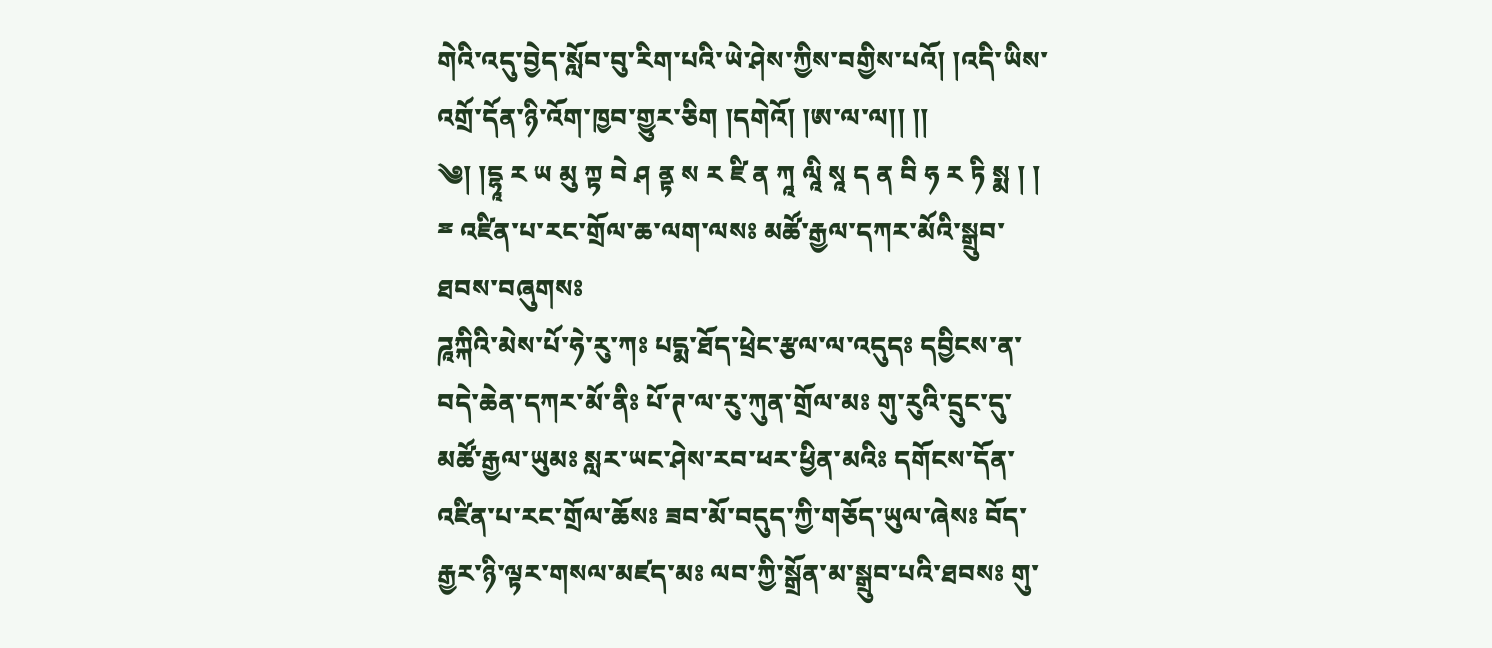གེའི་འདུ་བྱེད་སློབ་བུ་རིག་པའི་ཡེ་ཤེས་ཀྱིས་བགྱིས་པའོ། །འདི་ཡིས་འགྲོ་དོན་ཉི་འོག་ཁྱབ་གྱུར་ཅིག །དགེའོ། །ཨ་ལ་ལ།། །།
༄། །དྷཱ ར ཡ མུ ཀྟ བེ ཤ ནྟ ས ར ཛི ན ཀཱ ལཱི སཱ ད ན བི ཧ ར ཏི སྨ ། །
ྈ འཛིན་པ་རང་གྲོལ་ཆ་ལག་ལསཿ མཚོ་རྒྱལ་དཀར་མོའི་སྒྲུབ་ཐབས་བཞུགསཿ
ཌཱཀྐིའི་མེས་པོ་ཧེ་རུ་ཀཿ པདྨ་ཐོད་ཕྲེང་རྩལ་ལ་འདུདཿ དབྱིངས་ན་བདེ་ཆེན་དཀར་མོ་ནིཿ པོ་ཊ་ལ་རུ་ཀུན་གྲོལ་མཿ གུ་རུའི་དྲུང་དུ་མཚོ་རྒྱལ་ཡུམཿ སླར་ཡང་ཤེས་རབ་ཕར་ཕྱིན་མའིཿ དགོངས་དོན་འཛིན་པ་རང་གྲོལ་ཆོསཿ ཟབ་མོ་བདུད་ཀྱི་གཅོད་ཡུལ་ཞེསཿ བོད་རྒྱར་ཉི་ལྟར་གསལ་མཛད་མཿ ལབ་ཀྱི་སྒྲོན་མ་སྒྲུབ་པའི་ཐབསཿ གུ་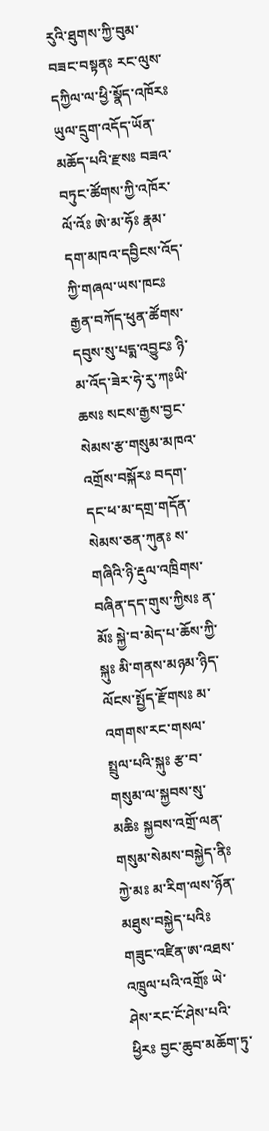རུའི་ཐུགས་ཀྱི་བུམ་བཟང་བསྟནཿ རང་ལུས་དཀྱིལ་ལ་ཕྱི་སྣོད་འཁོརཿ ཡུལ་དྲུག་འདོད་ཡོན་མཆོད་པའི་རྫསཿ བཟའ་བཏུང་ཚོགས་ཀྱི་འཁོར་ལོ་འོཿ ཨེ་མ་ཧོཿ རྣམ་དག་མཁའ་དབྱིངས་འོད་ཀྱི་གཞལ་ཡས་ཁངཿ རྒྱན་བཀོད་ཕུན་ཚོགས་དབུས་སུ་པདྨ་འབྱུངཿ ཉི་མ་འོད་ཟེར་ཧེ་རུ་ཀཿཡི་ཆསཿ སངས་རྒྱས་བྱང་སེམས་རྩ་གསུམ་མཁའ་འགྲོས་བསྐོརཿ བདག་དང་ཕ་མ་དགྲ་གདོན་སེམས་ཅན་ཀུནཿ ས་གཞིའི་ཉི་རྡུལ་འཁྲིགས་བཞིན་དད་གུས་ཀྱིསཿ ན་མོཿ སྐྱེ་བ་མེད་པ་ཆོས་ཀྱི་སྐུཿ མི་གནས་མཉམ་ཉིད་ལོངས་སྤྱོད་རྫོགསཿ མ་འགགས་རང་གསལ་སྤྲུལ་པའི་སྐུཿ རྩ་བ་གསུམ་ལ་སྐྱབས་སུ་མཆིཿ སྐྱབས་འགྲོ་ལན་གསུམ་སེམས་བསྐྱེད་ནིཿ ཀྱེ་མཿ མ་རིག་ལས་ཉོན་མཐུས་བསྐྱེད་པའིཿ གཟུང་འཛིན་ཨ་འཐས་འཁྲུལ་པའི་འགྲོཿ ཡེ་ཤེས་རང་ངོ་ཤེས་པའི་ཕྱིརཿ བྱང་ཆུབ་མཆོག་ཏུ་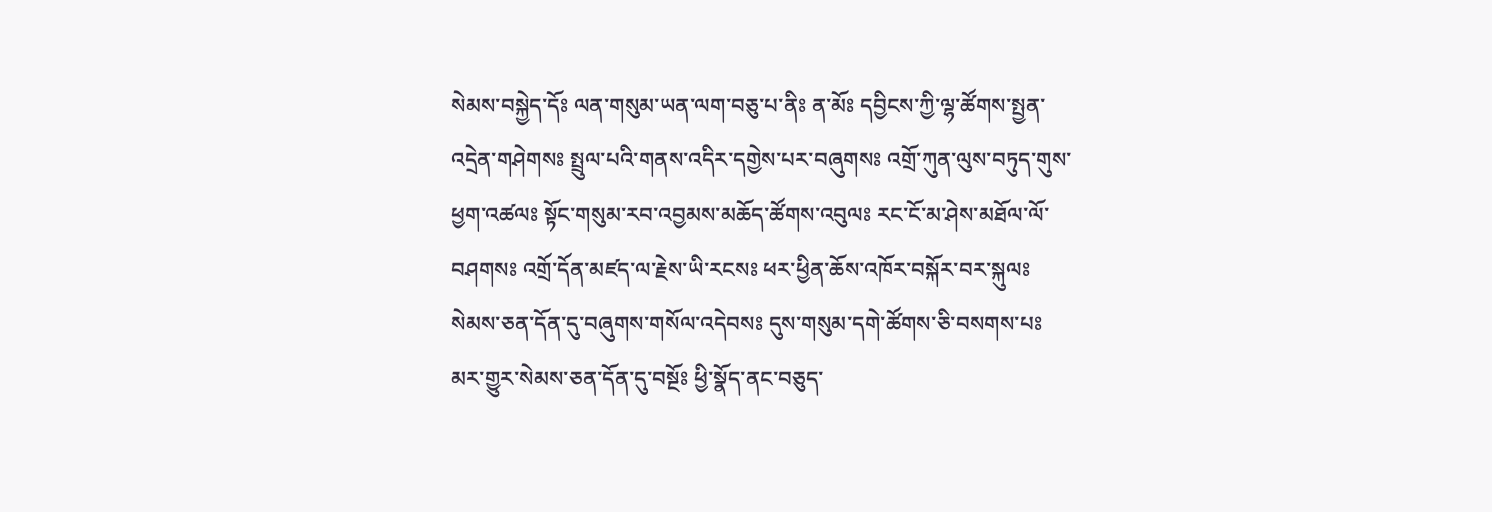སེམས་བསྐྱེད་དོཿ ལན་གསུམ་ཡན་ལག་བཅུ་པ་ནིཿ ན་མོཿ དབྱིངས་ཀྱི་ལྷ་ཚོགས་སྤྱན་འདྲེན་གཤེགསཿ སྤྲུལ་པའི་གནས་འདིར་དགྱེས་པར་བཞུགསཿ འགྲོ་ཀུན་ལུས་བཏུད་གུས་ཕྱག་འཚལཿ སྟོང་གསུམ་རབ་འབྱམས་མཆོད་ཚོགས་འབུལཿ རང་ངོ་མ་ཤེས་མཐོལ་ལོ་བཤགསཿ འགྲོ་དོན་མཛད་ལ་རྗེས་ཡི་རངསཿ ཕར་ཕྱིན་ཆོས་འཁོར་བསྐོར་བར་སྐུལཿ སེམས་ཅན་དོན་དུ་བཞུགས་གསོལ་འདེབསཿ དུས་གསུམ་དགེ་ཚོགས་ཅི་བསགས་པཿ མར་གྱུར་སེམས་ཅན་དོན་དུ་བསྔོཿ ཕྱི་སྣོད་ནང་བཅུད་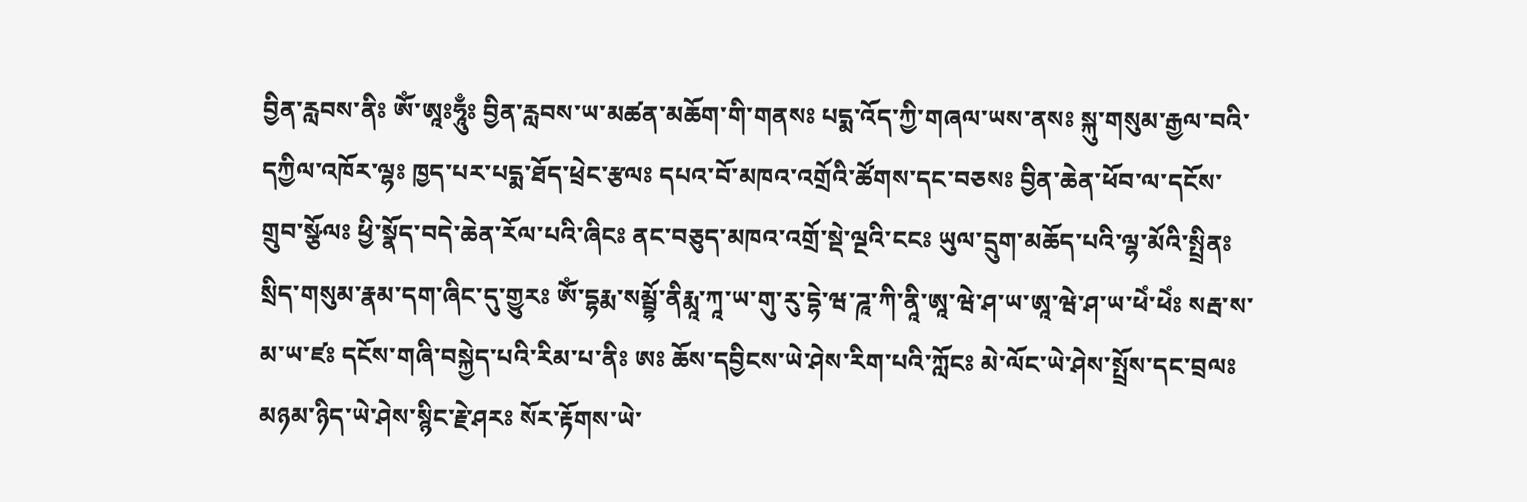བྱིན་རླབས་ནིཿ ཨོཾ་ཨཱཿཧཱུྃཿ བྱིན་རླབས་ཡ་མཚན་མཆོག་གི་གནསཿ པདྨ་འོད་ཀྱི་གཞལ་ཡས་ནསཿ སྐུ་གསུམ་རྒྱལ་བའི་དཀྱིལ་འཁོར་ལྷཿ ཁྱད་པར་པདྨ་ཐོད་ཕྲེང་རྩལཿ དཔའ་བོ་མཁའ་འགྲོའི་ཚོགས་དང་བཅསཿ བྱིན་ཆེན་ཕོབ་ལ་དངོས་གྲུབ་སྩོལཿ ཕྱི་སྣོད་བདེ་ཆེན་རོལ་པའི་ཞིངཿ ནང་བཅུད་མཁའ་འགྲོ་སྡེ་ལྔའི་ངངཿ ཡུལ་དྲུག་མཆོད་པའི་ལྷ་མོའི་སྤྲིནཿ སྲིད་གསུམ་རྣམ་དག་ཞིང་དུ་གྱུརཿ ཨོཾ་དྷརྨ་སམྦྷོ་ནིརྨཱ་ཀཱ་ཡ་གུ་རུ་དྷེ་ཝ་ཌཱ་ཀི་ནཱི་ཨཱ་ཝེ་ཤ་ཡ་ཨཱ་ཝེ་ཤ་ཡ་ཕེཾ་ཕེཾཿ སརྦ་ས་མ་ཡ་ཛཿ དངོས་གཞི་བསྐྱེད་པའི་རིམ་པ་ནིཿ ཨཿ ཆོས་དབྱིངས་ཡེ་ཤེས་རིག་པའི་ཀློངཿ མེ་ལོང་ཡེ་ཤེས་སྤྲོས་དང་བྲལཿ མཉམ་ཉིད་ཡེ་ཤེས་སྙིང་རྗེ་ཤརཿ སོར་རྟོགས་ཡེ་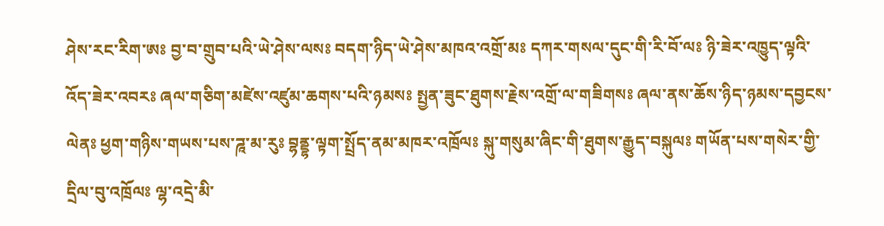ཤེས་རང་རིག་ཨཿ བྱ་བ་གྲུབ་པའི་ཡེ་ཤེས་ལསཿ བདག་ཉིད་ཡེ་ཤེས་མཁའ་འགྲོ་མཿ དཀར་གསལ་དུང་གི་རི་བོ་ལཿ ཉི་ཟེར་འཁྱུད་ལྟའི་འོད་ཟེར་འབརཿ ཞལ་གཅིག་མཛེས་འཛུམ་ཆགས་པའི་ཉམསཿ སྤྱན་ཟུང་ཐུགས་རྗེས་འགྲོ་ལ་གཟིགསཿ ཞལ་ནས་ཆོས་ཉིད་ཉམས་དབྱངས་ལེནཿ ཕྱག་གཉིས་གཡས་པས་ཌཱ་མ་རུཿ བྷནྡྷ་ལྟག་སྤྲོད་ནམ་མཁར་འཁྲོལཿ སྐུ་གསུམ་ཞིང་གི་ཐུགས་རྒྱུད་བསྐུལཿ གཡོན་པས་གསེར་གྱི་དྲིལ་བུ་འཁྲོལཿ ལྷ་འདྲེ་མི་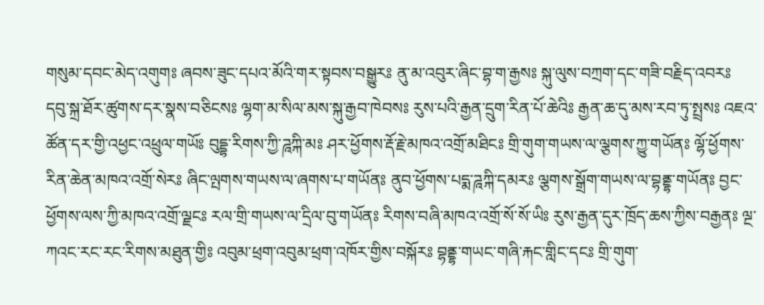གསུམ་དབང་མེད་འགུགཿ ཞབས་ཟུང་དཔའ་མོའི་གར་སྟབས་བསྒྱུརཿ ནུ་མ་འབུར་ཞིང་བྷ་ག་རྒྱསཿ སྐུ་ལུས་བཀྲག་དང་གཟི་བརྗིད་འབརཿ དབུ་སྐྲ་ཐོར་ཚུགས་དར་སྣས་བཅིངསཿ ལྷག་མ་སིལ་མས་སྐུ་རྒྱབ་ཁེབསཿ རུས་པའི་རྒྱན་དྲུག་རིན་པོ་ཆེའིཿ རྒྱན་ཆ་དུ་མས་རབ་ཏུ་སྤྲསཿ འཇའ་ཚོན་དར་གྱི་འཕྱང་འཕྲུལ་གཡོཿ བུདྡྷ་རིགས་ཀྱི་ཌཱཀྐི་མཿ ཤར་ཕྱོགས་རྡོ་རྗེ་མཁའ་འགྲོ་མཐིངཿ གྲི་གུག་གཡས་ལ་ལྕགས་ཀྱུ་གཡོནཿ ལྷོ་ཕྱོགས་རིན་ཆེན་མཁའ་འགྲོ་སེརཿ ཞིང་ལྤགས་གཡས་ལ་ཞགས་པ་གཡོནཿ ནུབ་ཕྱོགས་པདྨ་ཌཱཀྐི་དམརཿ ལྕགས་སྒྲོག་གཡས་ལ་བྷནྡྷ་གཡོནཿ བྱང་ཕྱོགས་ལས་ཀྱི་མཁའ་འགྲོ་ལྗངཿ རལ་གྲི་གཡས་ལ་དྲིལ་བུ་གཡོནཿ རིགས་བཞི་མཁའ་འགྲོ་སོ་སོ་ཡིཿ རུས་རྒྱན་དུར་ཁྲོད་ཆས་ཀྱིས་བརྒྱནཿ ལྔ་ཀའང་རང་རང་རིགས་མཐུན་གྱིཿ འབུམ་ཕྲག་འབུམ་ཕྲག་འཁོར་གྱིས་བསྐོརཿ བྷནྡྷ་གཡང་གཞི་རྐང་གླིང་དངཿ གྲི་གུག་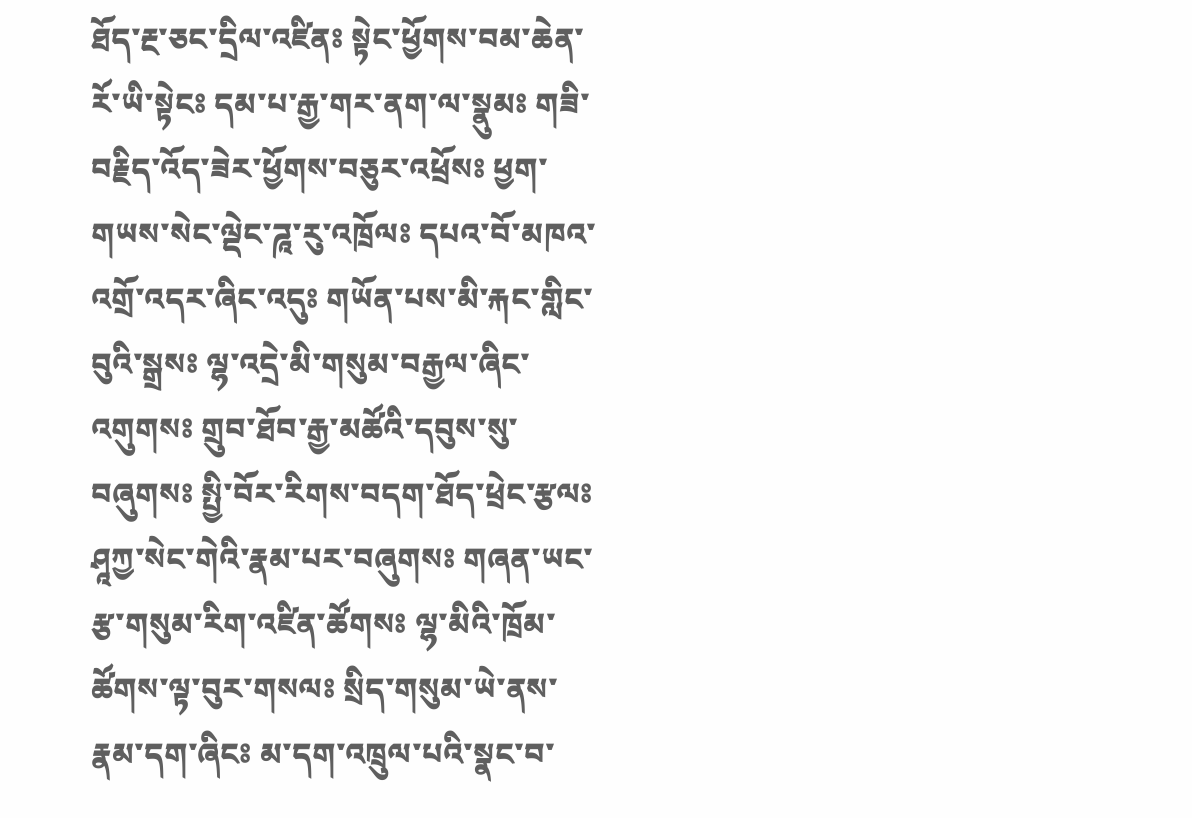ཐོད་རྔ་ཅང་དྲིལ་འཛིནཿ སྟེང་ཕྱོགས་བམ་ཆེན་རོ་ཡི་སྟེངཿ དམ་པ་རྒྱ་གར་ནག་ལ་སྣུམཿ གཟི་བརྗིད་འོད་ཟེར་ཕྱོགས་བཅུར་འཕྲོསཿ ཕྱག་གཡས་སེང་ལྡེང་ཌཱ་རུ་འཁྲོལཿ དཔའ་བོ་མཁའ་འགྲོ་འདར་ཞིང་འདུཿ གཡོན་པས་མི་རྐང་གླིང་བུའི་སྒྲསཿ ལྷ་འདྲེ་མི་གསུམ་བརྒྱལ་ཞིང་འགུགསཿ གྲུབ་ཐོབ་རྒྱ་མཚོའི་དབུས་སུ་བཞུགསཿ སྤྱི་བོར་རིགས་བདག་ཐོད་ཕྲེང་རྩལཿ ཤཱཀྱ་སེང་གེའི་རྣམ་པར་བཞུགསཿ གཞན་ཡང་རྩ་གསུམ་རིག་འཛིན་ཚོགསཿ ལྷ་མིའི་ཁྲོམ་ཚོགས་ལྟ་བུར་གསལཿ སྲིད་གསུམ་ཡེ་ནས་རྣམ་དག་ཞིངཿ མ་དག་འཁྲུལ་པའི་སྣང་བ་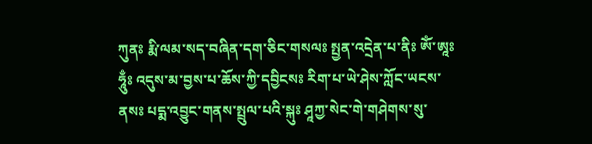ཀུནཿ རྨི་ལམ་སད་བཞིན་དག་ཅིང་གསལཿ སྤྱན་འདྲེན་པ་ནིཿ ཨོཾ་ཨཱཿཧཱུྃཿ འདུས་མ་བྱས་པ་ཆོས་ཀྱི་དབྱིངསཿ རིག་པ་ཡེ་ཤེས་ཀློང་ཡངས་ནསཿ པདྨ་འབྱུང་གནས་སྤྲུལ་པའི་སྐུཿ ཤཱཀྱ་སེང་གེ་གཤེགས་སུ་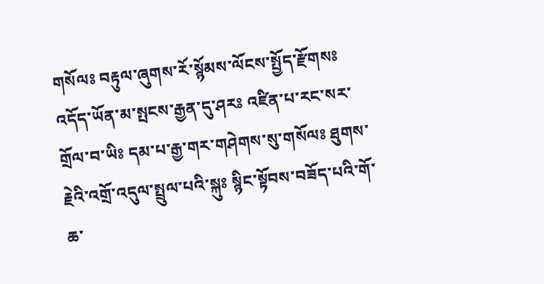གསོལཿ བརྟུལ་ཞུགས་རོ་སྙོམས་ལོངས་སྤྱོད་རྫོགསཿ འདོད་ཡོན་མ་སྤངས་རྒྱན་དུ་ཤརཿ འཛིན་པ་རང་སར་གྲོལ་བ་ཡིཿ དམ་པ་རྒྱ་གར་གཤེགས་སུ་གསོལཿ ཐུགས་རྗེའི་འགྲོ་འདུལ་སྤྲུལ་པའི་སྐུཿ སྙིང་སྟོབས་བཟོད་པའི་གོ་ཆ་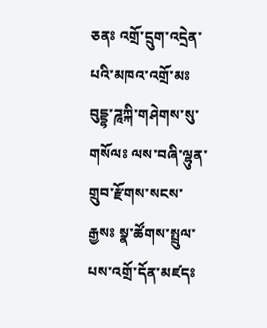ཅནཿ འགྲོ་དྲུག་འདྲེན་པའི་མཁའ་འགྲོ་མཿ བུདྡྷ་ཌཱཀྐི་གཤེགས་སུ་གསོལཿ ལས་བཞི་ལྷུན་གྲུབ་རྫོགས་སངས་རྒྱསཿ སྣ་ཚོགས་སྤྲུལ་པས་འགྲོ་དོན་མཛདཿ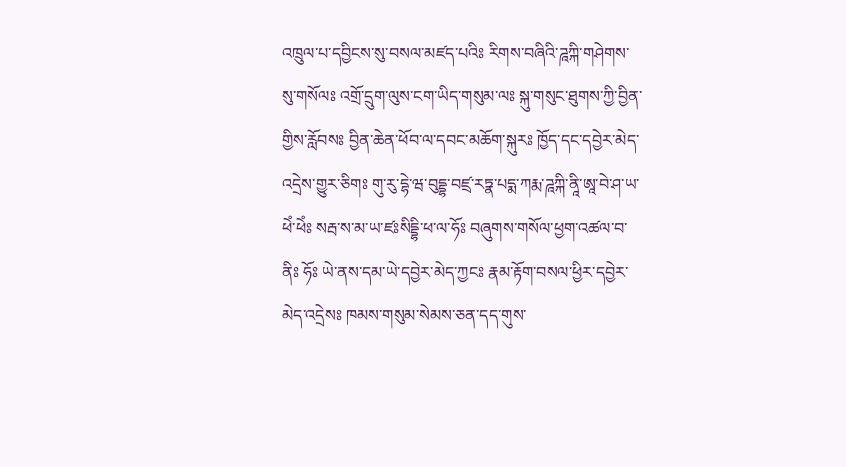འཁྲུལ་པ་དབྱིངས་སུ་བསལ་མཛད་པའིཿ རིགས་བཞིའི་ཌཱཀྐི་གཤེགས་སུ་གསོལཿ འགྲོ་དྲུག་ལུས་ངག་ཡིད་གསུམ་ལཿ སྐུ་གསུང་ཐུགས་ཀྱི་བྱིན་གྱིས་རློབསཿ བྱིན་ཆེན་ཕོབ་ལ་དབང་མཆོག་སྐུརཿ ཁྱོད་དང་དབྱེར་མེད་འདྲེས་གྱུར་ཅིགཿ གུ་རུ་དྷེ་ཝ་བུདྡྷ་བཛྲ་རཏྣ་པདྨ་ཀརྨ་ཌཱཀྐི་ནཱི་ཨཱ་བེ་ཤ་ཡ་ཕེཾ་ཕེཾཿ སརྦ་ས་མ་ཡ་ཛཿསིདྡྷི་ཕ་ལ་ཧོཿ བཞུགས་གསོལ་ཕྱག་འཚལ་བ་ནིཿ ཧོཿ ཡེ་ནས་དམ་ཡེ་དབྱེར་མེད་ཀྱངཿ རྣམ་རྟོག་བསལ་ཕྱིར་དབྱེར་མེད་འདྲེསཿ ཁམས་གསུམ་སེམས་ཅན་དད་གུས་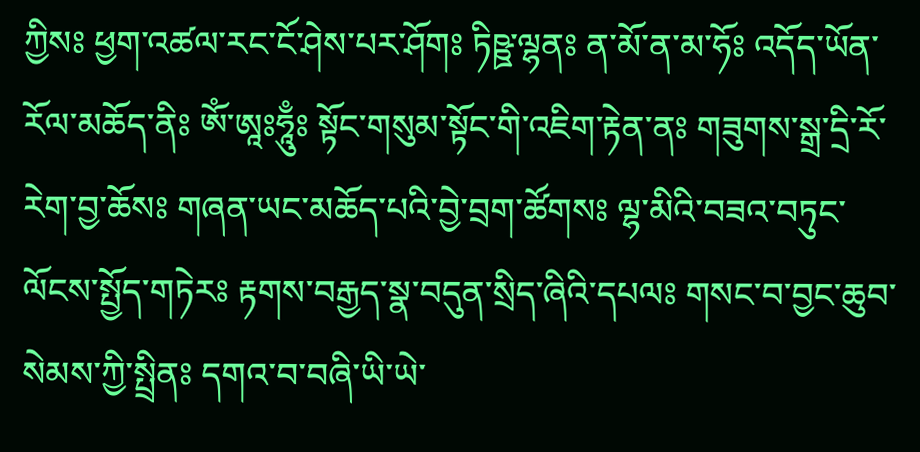ཀྱིསཿ ཕྱག་འཚལ་རང་ངོ་ཤེས་པར་ཤོགཿ ཏིཥྛ་ལྷནཿ ན་མོ་ན་མ་ཧོཿ འདོད་ཡོན་རོལ་མཆོད་ནིཿ ཨོཾ་ཨཱཿཧཱུྃཿ སྟོང་གསུམ་སྟོང་གི་འཇིག་རྟེན་ནཿ གཟུགས་སྒྲ་དྲི་རོ་རེག་བྱ་ཆོསཿ གཞན་ཡང་མཆོད་པའི་བྱེ་བྲག་ཚོགསཿ ལྷ་མིའི་བཟའ་བཏུང་ལོངས་སྤྱོད་གཏེརཿ རྟགས་བརྒྱད་སྣ་བདུན་སྲིད་ཞིའི་དཔལཿ གསང་བ་བྱང་ཆུབ་སེམས་ཀྱི་སྤྲིནཿ དགའ་བ་བཞི་ཡི་ཡེ་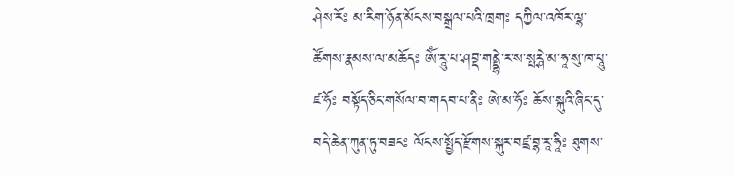ཤེས་རོཿ མ་རིག་ཉོན་མོངས་བསྒྲལ་པའི་ཁྲགཿ དཀྱིལ་འཁོར་ལྷ་ཚོགས་རྣམས་ལ་མཆོདཿ ཨོཾ་རཱུ་པ་ཤབྡ་གནྡྷེ་ར་ས་སྤརྴེ་མ་ཧཱ་སུ་ཁ་པཱུ་ཛ་ཧོཿ བསྟོད་ཅིང་གསོལ་བ་གདབ་པ་ནིཿ ཨེ་མ་ཧོཿ ཆོས་སྐུའི་ཞིང་དུ་བདེ་ཆེན་ཀུན་ཏུ་བཟངཿ ལོངས་སྤྱོད་རྫོགས་སྐུར་བཛྲ་བྷ་རཱ་ཧཱིཿ ཐུགས་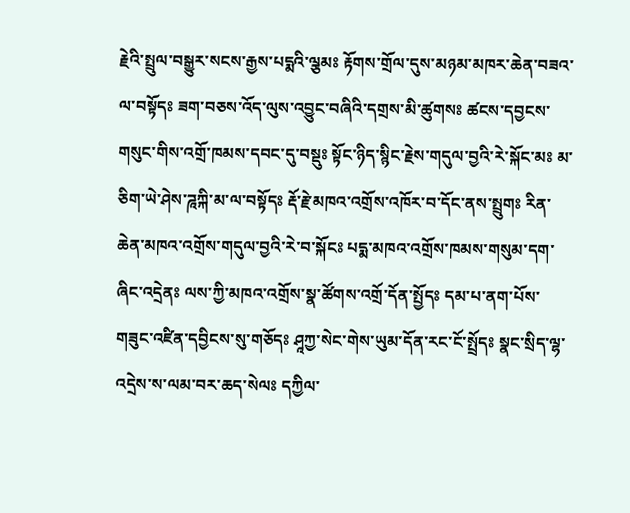རྗེའི་སྤྲུལ་བསྒྱུར་སངས་རྒྱས་པདྨའི་ལྕམཿ རྟོགས་གྲོལ་དུས་མཉམ་མཁར་ཆེན་བཟའ་ལ་བསྟོདཿ ཟག་བཅས་འོད་ལུས་འབྱུང་བཞིའི་དགྲས་མི་ཚུགསཿ ཚངས་དབྱངས་གསུང་གིས་འགྲོ་ཁམས་དབང་དུ་བསྡུཿ སྟོང་ཉིད་སྙིང་རྗེས་གདུལ་བྱའི་རེ་སྐོང་མཿ མ་ཅིག་ཡེ་ཤེས་ཌཱཀྐི་མ་ལ་བསྟོདཿ རྡོ་རྗེ་མཁའ་འགྲོས་འཁོར་བ་དོང་ནས་སྤྲུགཿ རིན་ཆེན་མཁའ་འགྲོས་གདུལ་བྱའི་རེ་བ་སྐོངཿ པདྨ་མཁའ་འགྲོས་ཁམས་གསུམ་དག་ཞིང་འདྲེནཿ ལས་ཀྱི་མཁའ་འགྲོས་སྣ་ཚོགས་འགྲོ་དོན་སྤྱོདཿ དམ་པ་ནག་པོས་གཟུང་འཛིན་དབྱིངས་སུ་གཅོདཿ ཤཱཀྱ་སེང་གེས་ཡུམ་དོན་རང་ངོ་སྤྲོདཿ སྣང་སྲིད་ལྷ་འདྲེས་ས་ལམ་བར་ཆད་སེལཿ དཀྱིལ་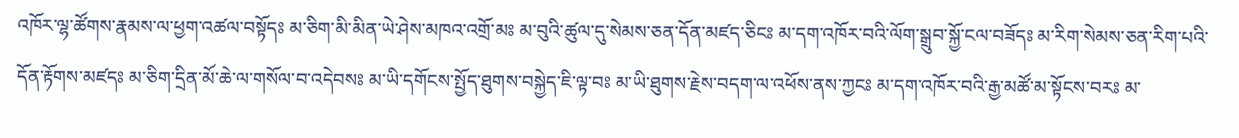འཁོར་ལྷ་ཚོགས་རྣམས་ལ་ཕྱག་འཚལ་བསྟོདཿ མ་ཅིག་མི་མིན་ཡེ་ཤེས་མཁའ་འགྲོ་མཿ མ་བུའི་ཚུལ་དུ་སེམས་ཅན་དོན་མཛད་ཅིངཿ མ་དག་འཁོར་བའི་ལོག་སྒྲུབ་སྐྱོ་ངལ་བཟོདཿ མ་རིག་སེམས་ཅན་རིག་པའི་དོན་རྟོགས་མཛདཿ མ་ཅིག་དྲིན་མོ་ཆེ་ལ་གསོལ་བ་འདེབསཿ མ་ཡི་དགོངས་སྤྱོད་ཐུགས་བསྐྱེད་ཇི་ལྟ་བཿ མ་ཡི་ཐུགས་རྗེས་བདག་ལ་འཕོས་ནས་ཀྱངཿ མ་དག་འཁོར་བའི་རྒྱ་མཚོ་མ་སྟོངས་བརཿ མ་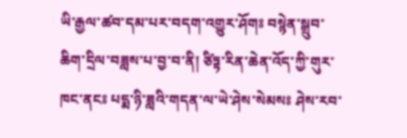ཡི་རྒྱལ་ཚབ་དམ་པར་བདག་འགྱུར་ཤོགཿ བསྙེན་སྒྲུབ་ཆིག་དྲིལ་བཟླས་པ་བྱ་བ་ནི། ཙིཏྟ་རིན་ཆེན་འོད་ཀྱི་གུར་ཁང་ནངཿ པདྨ་ཉི་ཟླའི་གདན་ལ་ཡེ་ཤེས་སེམསཿ ཤེས་རབ་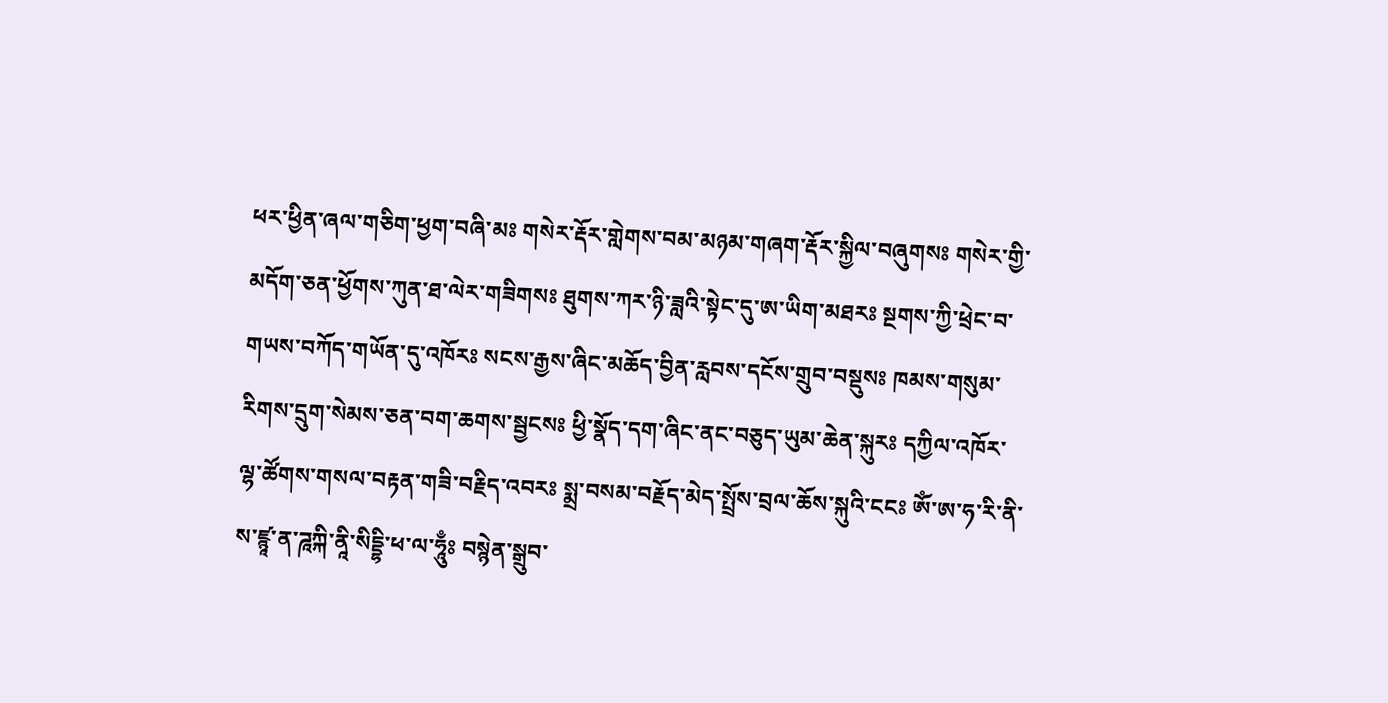ཕར་ཕྱིན་ཞལ་གཅིག་ཕྱག་བཞི་མཿ གསེར་རྡོར་གླེགས་བམ་མཉམ་གཞག་རྡོར་སྐྱིལ་བཞུགསཿ གསེར་གྱི་མདོག་ཅན་ཕྱོགས་ཀུན་ཐ་ལེར་གཟིགསཿ ཐུགས་ཀར་ཉི་ཟླའི་སྟེང་དུ་ཨ་ཡིག་མཐརཿ སྔགས་ཀྱི་ཕྲེང་བ་གཡས་བཀོད་གཡོན་དུ་འཁོརཿ སངས་རྒྱས་ཞིང་མཆོད་བྱིན་རླབས་དངོས་གྲུབ་བསྡུསཿ ཁམས་གསུམ་རིགས་དྲུག་སེམས་ཅན་བག་ཆགས་སྦྱངསཿ ཕྱི་སྣོད་དག་ཞིང་ནང་བཅུད་ཡུམ་ཆེན་སྐུརཿ དཀྱིལ་འཁོར་ལྷ་ཚོགས་གསལ་བརྟན་གཟི་བརྗིད་འབརཿ སྨྲ་བསམ་བརྗོད་མེད་སྤྲོས་བྲལ་ཆོས་སྐུའི་ངངཿ ཨོཾ་ཨ་ཧ་རི་ནི་ས་ཛྙཱ་ན་ཌཱཀྐི་ནཱི་སིདྡྷི་ཕ་ལ་ཧཱུྃཿ བསྙེན་སྒྲུབ་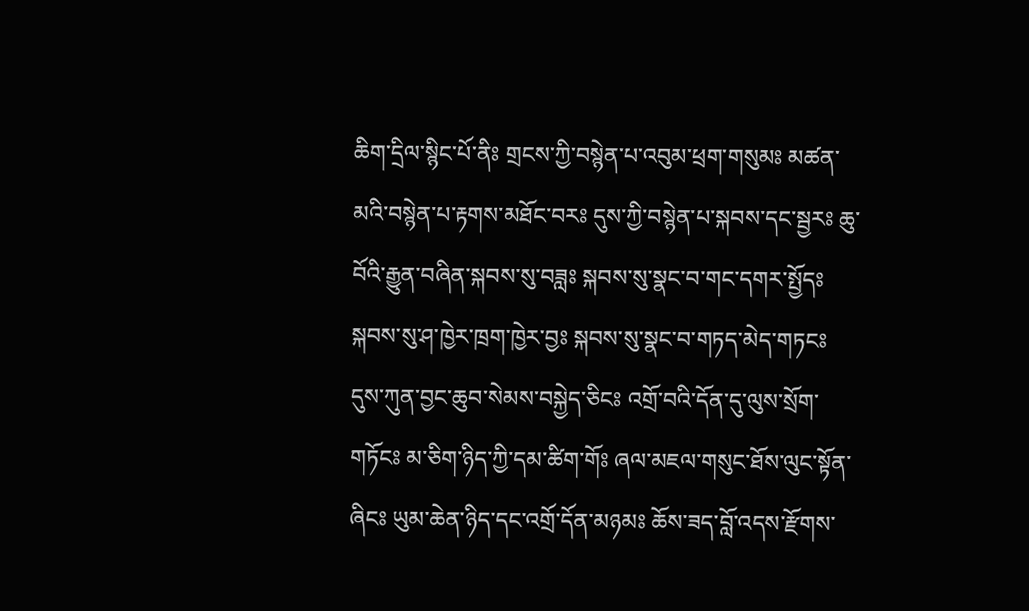ཆིག་དྲིལ་སྙིང་པོ་ནིཿ གྲངས་ཀྱི་བསྙེན་པ་འབུམ་ཕྲག་གསུམཿ མཚན་མའི་བསྙེན་པ་རྟགས་མཐོང་བརཿ དུས་ཀྱི་བསྙེན་པ་སྐབས་དང་སྦྱརཿ ཆུ་བོའི་རྒྱུན་བཞིན་སྐབས་སུ་བཟླཿ སྐབས་སུ་སྣང་བ་གང་དགར་སྤྱོདཿ སྐབས་སུ་ཤ་ཁྱེར་ཁྲག་ཁྱེར་བྱཿ སྐབས་སུ་སྣང་བ་གཏད་མེད་གཏངཿ དུས་ཀུན་བྱང་ཆུབ་སེམས་བསྐྱེད་ཅིངཿ འགྲོ་བའི་དོན་དུ་ལུས་སྲོག་གཏོངཿ མ་ཅིག་ཉིད་ཀྱི་དམ་ཚིག་གོཿ ཞལ་མཇལ་གསུང་ཐོས་ལུང་སྟོན་ཞིངཿ ཡུམ་ཆེན་ཉིད་དང་འགྲོ་དོན་མཉམཿ ཆོས་ཟད་བློ་འདས་རྫོགས་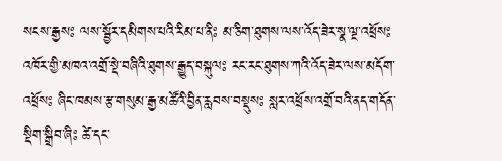སངས་རྒྱསཿ ལས་སྦྱོར་དམིགས་པའི་རིམ་པ་ནིཿ མ་ཅིག་ཐུགས་ལས་འོད་ཟེར་སྣ་ལྔ་འཕྲོསཿ འཁོར་གྱི་མཁའ་འགྲོ་སྡེ་བཞིའི་ཐུགས་རྒྱུད་བསྐུལཿ རང་རང་ཐུགས་ཀའི་འོད་ཟེར་ལས་མདོག་འཕྲོསཿ ཞིང་ཁམས་རྩ་གསུམ་རྒྱ་མཚོའི་བྱིན་རླབས་བསྡུསཿ སླར་འཕྲོས་འགྲོ་བའི་ནད་གདོན་སྡིག་སྒྲིབ་ཞིཿ ཚེ་དང་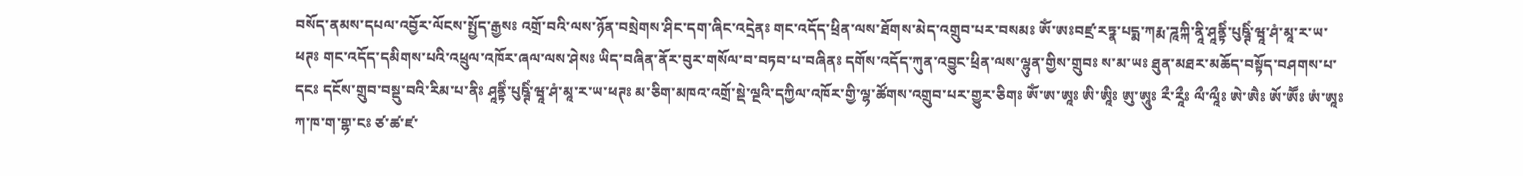བསོད་ནམས་དཔལ་འབྱོར་ལོངས་སྤྱོད་རྒྱསཿ འགྲོ་བའི་ལས་ཉོན་བསྲེགས་ཤིང་དག་ཞིང་འདྲེནཿ གང་འདོད་ཕྲིན་ལས་ཐོགས་མེད་འགྲུབ་པར་བསམཿ ཨོཾ་ཨཿབཛྲ་རཏྣ་པདྨ་ཀརྨ་ཌཱཀྐི་ནཱི་ཤཱནྟིཾ་པུཥྚིཾ་ཝཱ་ཤཾ་མཱ་ར་ཡ་ཕཊཿ གང་འདོད་དམིགས་པའི་འཕྲུལ་འཁོར་ཞལ་ལས་ཤེསཿ ཡིད་བཞིན་ནོར་བུར་གསོལ་བ་བཏབ་པ་བཞིནཿ དགོས་འདོད་ཀུན་འབྱུང་ཕྲིན་ལས་ལྷུན་གྱིས་གྲུབཿ ས་མ་ཡཿ ཐུན་མཐར་མཆོད་བསྟོད་བཤགས་པ་དངཿ དངོས་གྲུབ་བསྡུ་བའི་རིམ་པ་ནིཿ ཤཱནྟིཾ་པུཥྚིཾ་ཝཱ་ཤཾ་མཱ་ར་ཡ་ཕཊཿ མ་ཅིག་མཁའ་འགྲོ་སྡེ་ལྔའི་དཀྱིལ་འཁོར་གྱི་ལྷ་ཚོགས་འགྲུབ་པར་གྱུར་ཅིགཿ ཨོཾ་ཨ་ཨཱཿ ཨི་ཨཱིཿ ཨུ་ཨཱུཿ རྀ་རཱྀཿ ལྀ་ལཱྀཿ ཨེ་ཨཻཿ ཨོ་ཨཽཿ ཨཾ་ཨཱཿ ཀ་ཁ་ག་གྷ་ངཿ ཙ་ཚ་ཛ་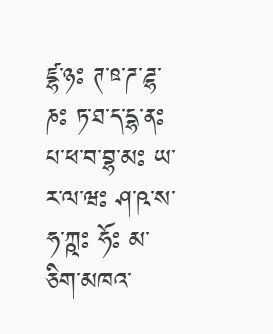ཛྷ་ཉཿ ཊ་ཋ་ཌ་ཌྷ་ཎཿ ཏ་ཐ་ད་དྷ་ནཿ པ་ཕ་བ་བྷ་མཿ ཡ་ར་ལ་ཝཿ ཤ་ཥ་ས་ཧ་ཀྵཿ ཧོཿ མ་ཅིག་མཁའ་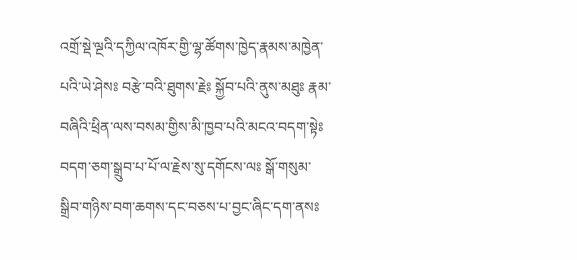འགྲོ་སྡེ་ལྔའི་དཀྱིལ་འཁོར་གྱི་ལྷ་ཚོགས་ཁྱེད་རྣམས་མཁྱེན་པའི་ཡེ་ཤེསཿ བརྩེ་བའི་ཐུགས་རྗེཿ སྐྱོབ་པའི་ནུས་མཐུཿ རྣམ་བཞིའི་ཕྲིན་ལས་བསམ་གྱིས་མི་ཁྱབ་པའི་མངའ་བདག་སྟེཿ བདག་ཅག་སྒྲུབ་པ་པོ་ལ་རྗེས་སུ་དགོངས་ལཿ སྒོ་གསུམ་སྒྲིབ་གཉིས་བག་ཆགས་དང་བཅས་པ་བྱང་ཞིང་དག་ནསཿ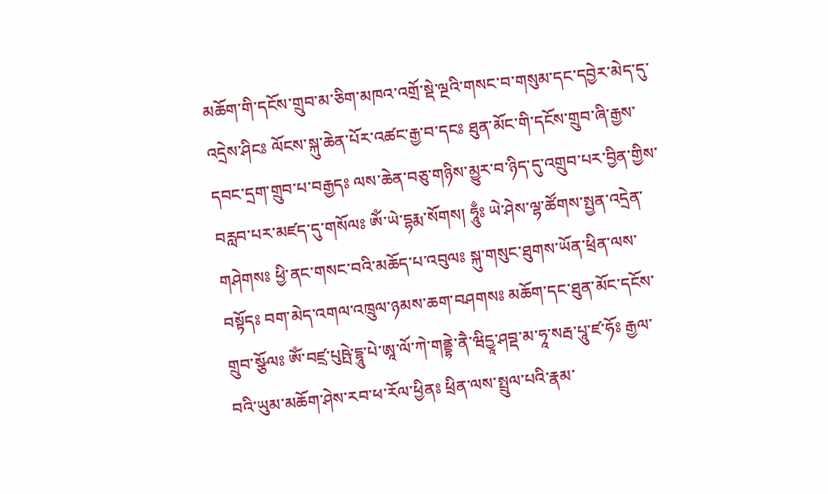མཆོག་གི་དངོས་གྲུབ་མ་ཅིག་མཁའ་འགྲོ་སྡེ་ལྔའི་གསང་བ་གསུམ་དང་དབྱེར་མེད་དུ་འདྲེས་ཤིངཿ ལོངས་སྐུ་ཆེན་པོར་འཚང་རྒྱ་བ་དངཿ ཐུན་མོང་གི་དངོས་གྲུབ་ཞི་རྒྱས་དབང་དྲག་གྲུབ་པ་བརྒྱདཿ ལས་ཆེན་བཅུ་གཉིས་མྱུར་བ་ཉིད་དུ་འགྲུབ་པར་བྱིན་གྱིས་བརླབ་པར་མཛད་དུ་གསོལཿ ཨོཾ་ཡེ་དྷརྨ་སོགས། ཧཱུྃཿ ཡེ་ཤེས་ལྷ་ཚོགས་སྤྱན་འདྲེན་གཤེགསཿ ཕྱི་ནང་གསང་བའི་མཆོད་པ་འབུལཿ སྐུ་གསུང་ཐུགས་ཡོན་ཕྲིན་ལས་བསྟོདཿ བག་མེད་འགལ་འཁྲུལ་ཉམས་ཆག་བཤགསཿ མཆོག་དང་ཐུན་མོང་དངོས་གྲུབ་སྩོལཿ ཨོཾ་བཛྲ་པུཥྤེ་དྷཱུ་པེ་ཨཱ་ལོ་ཀེ་གནྡྷེ་ནཻ་ཝིདྱཱ་ཤབྡ་མ་ཧཱ་སརྦ་པཱུ་ཛ་ཧོཿ རྒྱལ་བའི་ཡུམ་མཆོག་ཤེས་རབ་ཕ་རོལ་ཕྱིནཿ ཕྲིན་ལས་སྤྲུལ་པའི་རྣམ་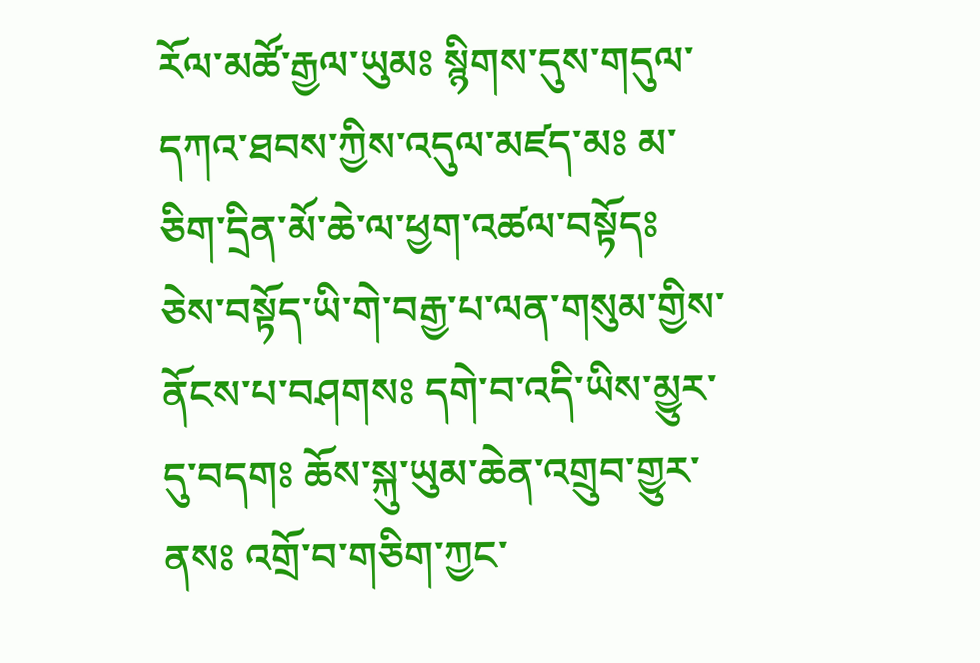རོལ་མཚོ་རྒྱལ་ཡུམཿ སྙིགས་དུས་གདུལ་དཀའ་ཐབས་ཀྱིས་འདུལ་མཛད་མཿ མ་ཅིག་དྲིན་མོ་ཆེ་ལ་ཕྱག་འཚལ་བསྟོདཿ ཅེས་བསྟོད་ཡི་གེ་བརྒྱ་པ་ལན་གསུམ་གྱིས་ནོངས་པ་བཤགསཿ དགེ་བ་འདི་ཡིས་མྱུར་དུ་བདགཿ ཆོས་སྐུ་ཡུམ་ཆེན་འགྲུབ་གྱུར་ནསཿ འགྲོ་བ་གཅིག་ཀྱང་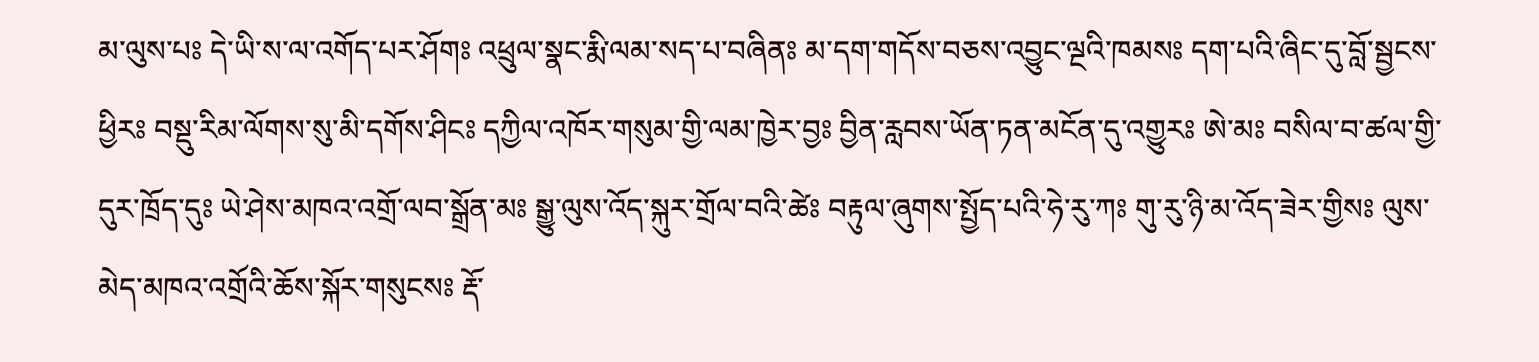མ་ལུས་པཿ དེ་ཡི་ས་ལ་འགོད་པར་ཤོགཿ འཕྲུལ་སྣང་རྨི་ལམ་སད་པ་བཞིནཿ མ་དག་གདོས་བཅས་འབྱུང་ལྔའི་ཁམསཿ དག་པའི་ཞིང་དུ་བློ་སྦྱངས་ཕྱིརཿ བསྡུ་རིམ་ལོགས་སུ་མི་དགོས་ཤིངཿ དཀྱིལ་འཁོར་གསུམ་གྱི་ལམ་ཁྱེར་བྱཿ བྱིན་རླབས་ཡོན་ཏན་མངོན་དུ་འགྱུརཿ ཨེ་མཿ བསིལ་བ་ཚལ་གྱི་དུར་ཁྲོད་དུཿ ཡེ་ཤེས་མཁའ་འགྲོ་ལབ་སྒྲོན་མཿ སྒྱུ་ལུས་འོད་སྐུར་གྲོལ་བའི་ཚེཿ བརྟུལ་ཞུགས་སྤྱོད་པའི་ཧེ་རུ་ཀཿ གུ་རུ་ཉི་མ་འོད་ཟེར་གྱིསཿ ལུས་མེད་མཁའ་འགྲོའི་ཆོས་སྐོར་གསུངསཿ རྡོ་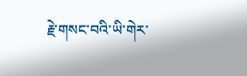རྗེ་གསང་བའི་ཡི་གེར་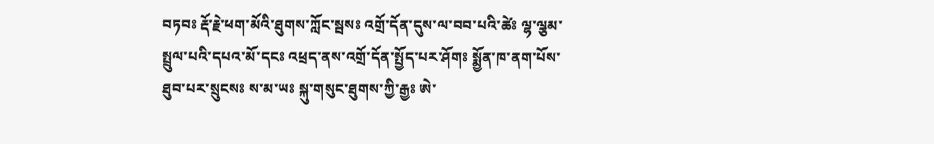བཏབཿ རྡོ་རྗེ་ཕག་མོའི་ཐུགས་ཀློང་སྦསཿ འགྲོ་དོན་དུས་ལ་བབ་པའི་ཚེཿ ལྷ་ལྕམ་སྤྲུལ་པའི་དཔའ་མོ་དངཿ འཕྲད་ནས་འགྲོ་དོན་སྤྱོད་པར་ཤོགཿ སྨྱོན་ཁ་ནག་པོས་ཐུབ་པར་སྲུངསཿ ས་མ་ཡཿ སྐུ་གསུང་ཐུགས་ཀྱི་རྒྱཿ ཨེ་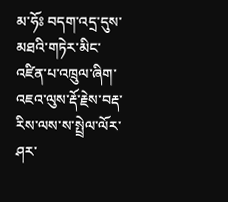མ་ཧོཿ བདག་འདྲ་དུས་མཐའི་གཏེར་མིང་འཛིན་པ་འཁྲུལ་ཞིག་འཇའ་ལུས་རྡོ་རྗེས་བརྡ་རིས་ལས་ས་སྤྲེལ་ལོར་ཤར་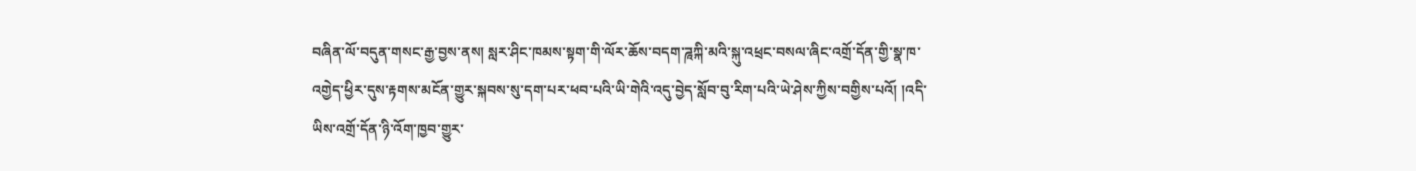བཞིན་ལོ་བདུན་གསང་རྒྱ་བྱས་ནས། སླར་ཤིང་ཁམས་སྟག་གི་ལོར་ཆོས་བདག་ཌཱཀྐི་མའི་སྐུ་འཕྲང་བསལ་ཞིང་འགྲོ་དོན་གྱི་སྣ་ཁ་འགྱེད་ཕྱིར་དུས་རྟགས་མངོན་གྱུར་སྐབས་སུ་དག་པར་ཕབ་པའི་ཡི་གེའི་འདུ་བྱེད་སློབ་བུ་རིག་པའི་ཡེ་ཤེས་ཀྱིས་བགྱིས་པའོ། །འདི་ཡིས་འགྲོ་དོན་ཉི་འོག་ཁྱབ་གྱུར་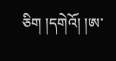ཅིག །དགེའོ། །ཨ་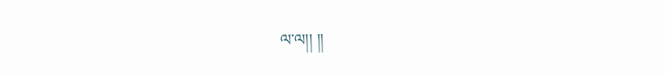ལ་ལ།། །།